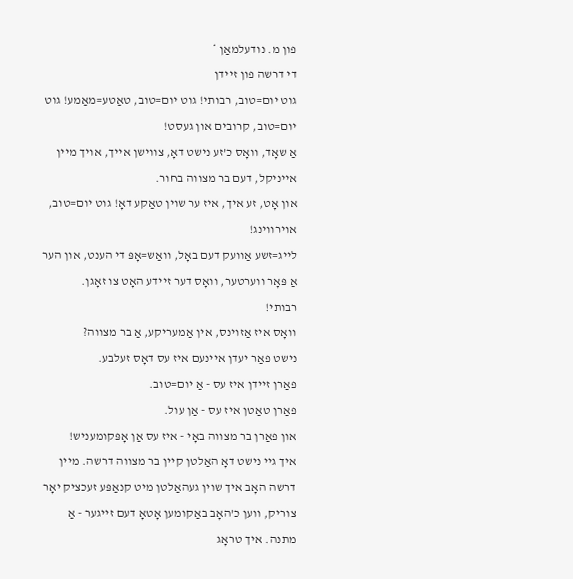פון מ. נודעלמאַן *
די דרשה פון זיידן
גוט יום=טוב, רבותי! גוט יום=טוב, טאַטע=מאַמע! גוט יום=טוב, קרובים און געסט!
אַ שאָד, וואָס כ’זע נישט דאָ, צווישן אייך, אויך מיין אייניקל, דעם בר מצווה בחור.
און אָט, זע איך, איז ער שוין טאַקע דאָ! גוט יום=טוב, אוירווינג!
לייג=זשע אַוועק דעם באָל, וואַש=אָפּ די הענט, און הער אַ פּאָר ווערטער, וואָס דער זיידע האָט צו זאָגן.
רבותי!
וואָס איז אַזוינס, אין אַמעריקע, אַ בר מצווה?
נישט פאַר יעדן איינעם איז עס דאָס זעלבע.
פאַרן זיידן איז עס - אַ יום=טוב.
פאַרן טאַטן איז עס - אַן עול.
און פאַרן בר מצווה באָי - איז עס אַן אָפּקומעניש!
איך גיי נישט דאָ האַלטן קיין בר מצווה דרשה. מיין דרשה האָב איך שוין געהאַלטן מיט קנאַפּע זעכציק יאָר צוריק, ווען כ’האָב באַקומען אָטאָ דעם זייגער - אַ מתנה. איך טראָג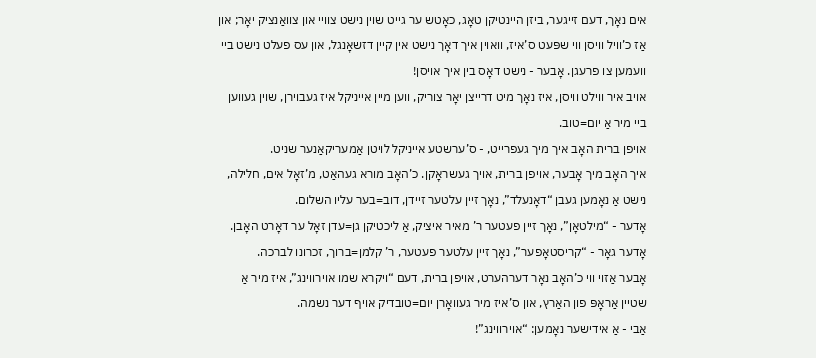אים נאָך, דעם זייגער, ביזן היינטיקן טאָג, כאָטש ער גייט שוין נישט צוויי און צוואַנציק יאָר; און אַז כ’וויל וויסן ווי שפּעט ס’איז, וואוין איך דאָך נישט אין קיין דזשאָנגל, און עס פעלט נישט ביי וועמען צו פרעגן. אָבער - נישט דאָס בין איך אויסן!
אויב איר ווילט וויסן, איז נאָך מיט דרייצן יאָר צוריק, ווען מיין אייניקל איז געבוירן, שוין געווען ביי מיר אַ יום=טוב.
אויפן ברית האָב איך מיך געפרייט, - ס’ערשטע אייניקל לויטן אַמעריקאַנער שניט.
איך האָב מיך אָבער, אויפן ברית, אויך געשראָקן. כ’האָב מורא געהאַט, מ’זאָל אים, חלילה, נישט אַ נאָמען געבן “דאָנעלד”, נאָך זיין עלטער זיידן, דוב=בער עליו השלום.
אָדער - “מילטאָן”, נאָך זיין פעטער ר’ מאיר איציק, אַ ליכטיקן גן=עדן זאָל ער דאָרט האָבן.
אָדער גאָר - “קריסטאָפער”, נאָך זיין עלטער פעטער, ר’ קלמן=ברוך, זכרונו לברכה.
אָבער אַזוי ווי כ’האָב נאָר דערהערט, אויפן ברית, דעם “ויקרא שמו אוירווינג”, איז מיר אַ שטיין אַראָפּ פון האַרץ, און ס’איז מיר געוואָרן יום=טובדיק אויף דער נשמה.
אַבי - אַ אידישער נאָמען: “אוירווינג”!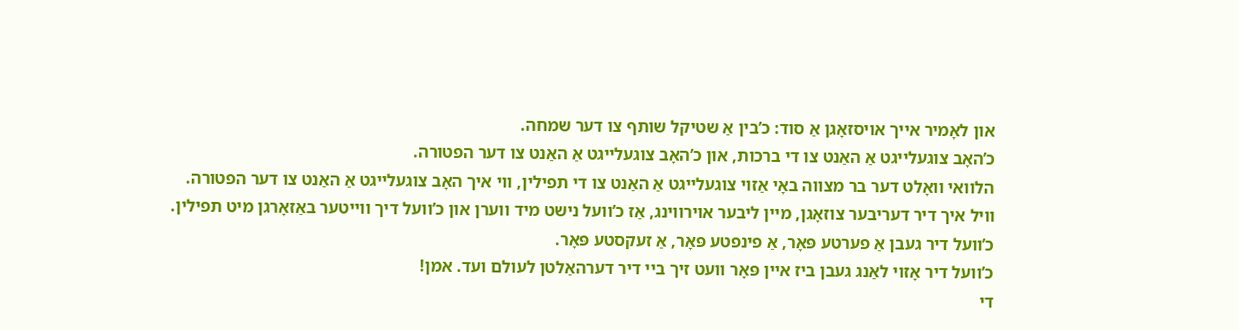און לאָמיר אייך אויסזאָגן אַ סוד: כ’בין אַ שטיקל שותף צו דער שמחה.
כ’האָב צוגעלייגט אַ האַנט צו די ברכות, און כ’האָב צוגעלייגט אַ האַנט צו דער הפטורה.
הלוואי וואָלט דער בר מצווה באָי אַזוי צוגעלייגט אַ האַנט צו די תפילין, ווי איך האָב צוגעלייגט אַ האַנט צו דער הפטורה.
וויל איך דיר דעריבער צוזאָגן, מיין ליבער אוירווינג, אַז כ’וועל נישט מיד ווערן און כ’וועל דיך ווייטער באַזאָרגן מיט תפילין.
כ’וועל דיר געבן אַ פערטע פּאָר, אַ פינפטע פּאָר, אַ זעקסטע פּאָר.
כ’וועל דיר אָזוי לאַנג געבן ביז איין פּאָר וועט זיך ביי דיר דערהאַלטן לעולם ועד. אמן!
די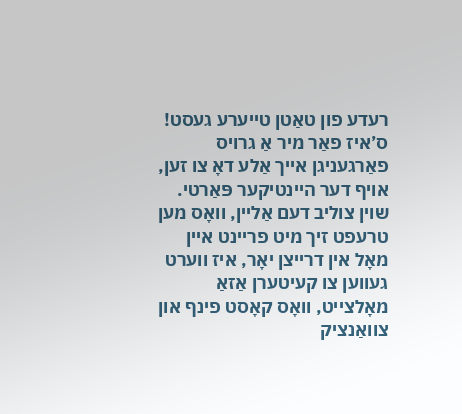רעדע פון טאַטן טייערע געסט!
ס’איז פאַר מיר אַ גרויס פאַרגעניגן אייך אַלע דאָ צו זען, אויף דער היינטיקער פּאַרטי.
שוין צוליב דעם אַליין, וואָס מען טרעפט זיך מיט פריינט איין מאָל אין דרייצן יאָר, איז ווערט געווען צו קעיטערן אַזאַ מאָלצייט, וואָס קאָסט פינף און צוואַנציק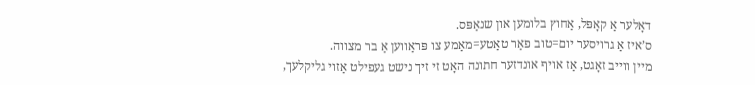דאָלער אַ קאָפּל, אַחוץ בלומען און שנאַפּס.
ס’איז אַ גרויסער יום=טוב פאַר טאַטע=מאַמע צו פּראַווען אַ בר מצווה.
מיין ווייב זאָגט, אַז אויף אונדזער חתונה האָט זי זיך נישט געפילט אַזוי גליקלעך,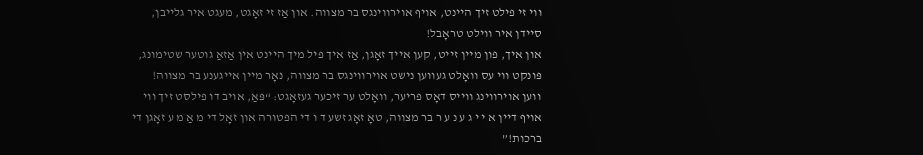ווי זי פילט זיך היינט, אויף אוירווינגס בר מצווה. און אַז זי זאָגט, מעגט איר גלייבן, סיידן איר ווילט טראָבל!
און איך, פון מיין זייט, קען אייך זאָגן, אַז איך פיל מיך היינט אין אַזאַ גוטער שטימונג, פּונקט ווי עס וואָלט געווען נישט אוירווינגס בר מצווה, נאָר מיין אייגענע בר מצווה!
ווען אוירווינג ווייס דאָס פריער, וואָלט ער זיכער געזאָגט: “פּאַ, אויב דו פילסט זיך ווי אויף דיין א י י ג ע נ ע ר בר מצווה, טאָ זאָג זשע ד ו די הפטורה און זאָל די מ אַ מ ע זאָגן די ברכות!”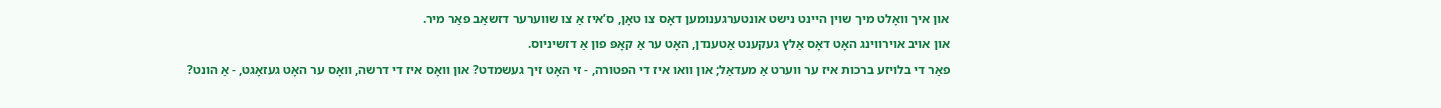און איך וואָלט מיך שוין היינט נישט אונטערגענומען דאָס צו טאָן, ס’איז אַ צו שווערער דזשאַב פאַר מיר.
און אויב אוירווינג האָט דאָס אַלץ געקענט אַטענדן, האָט ער אַ קאָפּ פון אַ דזשיניוס.
פאַר די בלויזע ברכות איז ער ווערט אַ מעדאַל; און וואו איז די הפטורה, - זי האָט זיך געשמדט? און וואָס איז די דרשה, וואָס ער האָט געזאָגט, - אַ הונט?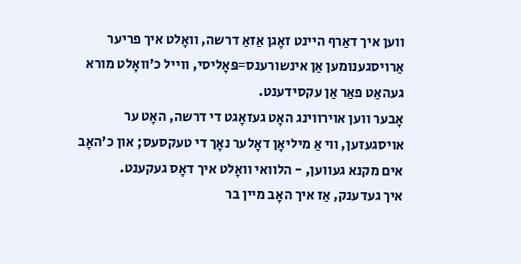ווען איך דאַרף היינט זאָגן אַזאַ דרשה, וואָלט איך פריער אַרויסגענומען אַן אינשורענס=פּאָליסי, ווייל כ’וואָלט מורא געהאַט פאַר אַן עקסידענט.
אָבער ווען אוירווינג האָט געזאָגט די דרשה, האָט ער אויסגעזען, ווי אַ מיליאָן דאָלער נאָך די טעקסעס; און כ’האָב אים מקנא געווען, - הלוואי וואָלט איך דאָס געקענט.
איך געדענק, אַז איך האָב מיין בר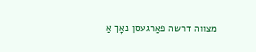מצווה דרשה פאַרגעסן נאָך אַ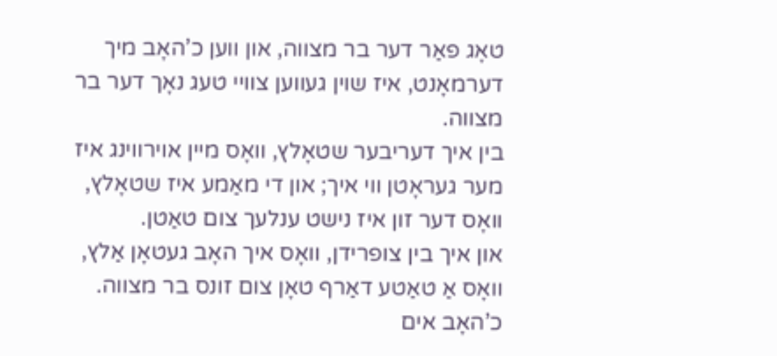טאָג פאַר דער בר מצווה, און ווען כ’האָב מיך דערמאָנט, איז שוין געווען צוויי טעג נאָך דער בר מצווה.
בין איך דעריבער שטאָלץ, וואָס מיין אוירווינג איז מער געראָטן ווי איך; און די מאַמע איז שטאָלץ, וואָס דער זון איז נישט ענלעך צום טאַטן.
און איך בין צופרידן, וואָס איך האָב געטאָן אַלץ, וואָס אַ טאַטע דאַרף טאָן צום זונס בר מצווה.
כ’האָב אים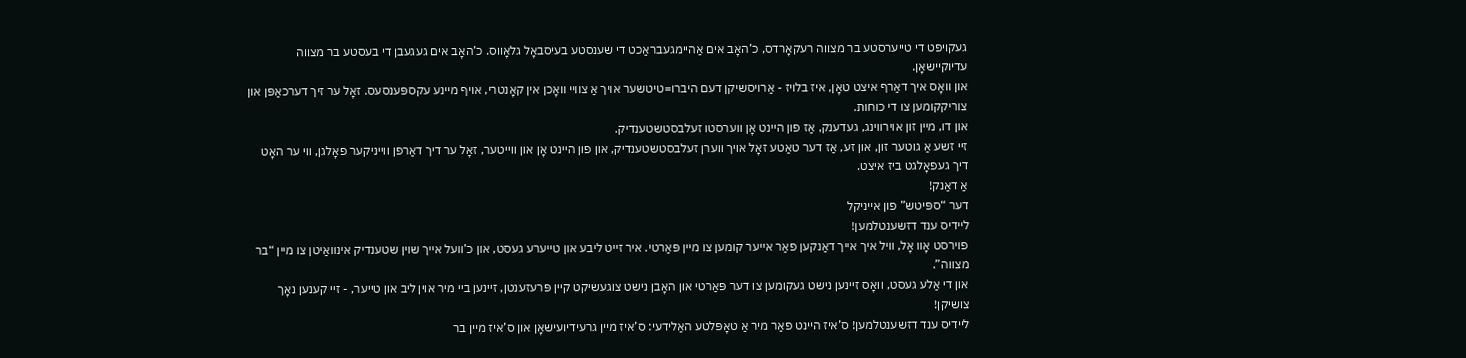געקויפט די טייערסטע בר מצווה רעקאָרדס, כ’האָב אים אַהיימגעבראַכט די שענסטע בעיסבאָל גלאָווס. כ’האָב אים געגעבן די בעסטע בר מצווה עדיוקיישאָן.
און וואָס איך דאַרף איצט טאָן, איז בלויז - אַרויסשיקן דעם היברו=טיטשער אויך אַ צוויי וואָכן אין קאָנטרי, אויף מיינע עקספּענסעס. זאָל ער זיך דערכאַפּן און צוריקקומען צו די כוחות.
און דו, מיין זון אוירווינג, געדענק, אַז פון היינט אָן ווערסטו זעלבסטשטענדיק.
זיי זשע אַ גוטער זון, און זע, אַז דער טאַטע זאָל אויך ווערן זעלבסטשטענדיק, און פון היינט אָן און ווייטער, זאָל ער דיך דאַרפן ווייניקער פאָלגן, ווי ער האָט דיך געפאָלגט ביז איצט.
אַ דאַנק!
דער “ספּיטש” פון אייניקל
ליידיס ענד דזשענטלמען!
פוירסט אָוו אָל, וויל איך אייך דאַנקען פאַר אייער קומען צו מיין פּאַרטי. איר זייט ליבע און טייערע געסט, און כ’וועל אייך שוין שטענדיק אינוואַיטן צו מיין “בר מצווה”.
און די אַלע געסט, וואָס זיינען נישט געקומען צו דער פּאַרטי און האָבן נישט צוגעשיקט קיין פּרעזענטן, זיינען ביי מיר אוין ליב און טייער, - זיי קענען נאָך צושיקן!
ליידיס ענד דזשענטלמען! ס’איז היינט פאַר מיר אַ טאָפּלטע האַלידעי: ס’איז מיין גרעידיועישאָן און ס’איז מיין בר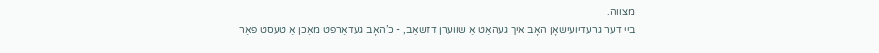מצווה.
ביי דער גרעדיועישאָן האָב איך געהאַט אַ שווערן דזשאַב, - כ’האָב געדאַרפט מאַכן אַ טעסט פאַר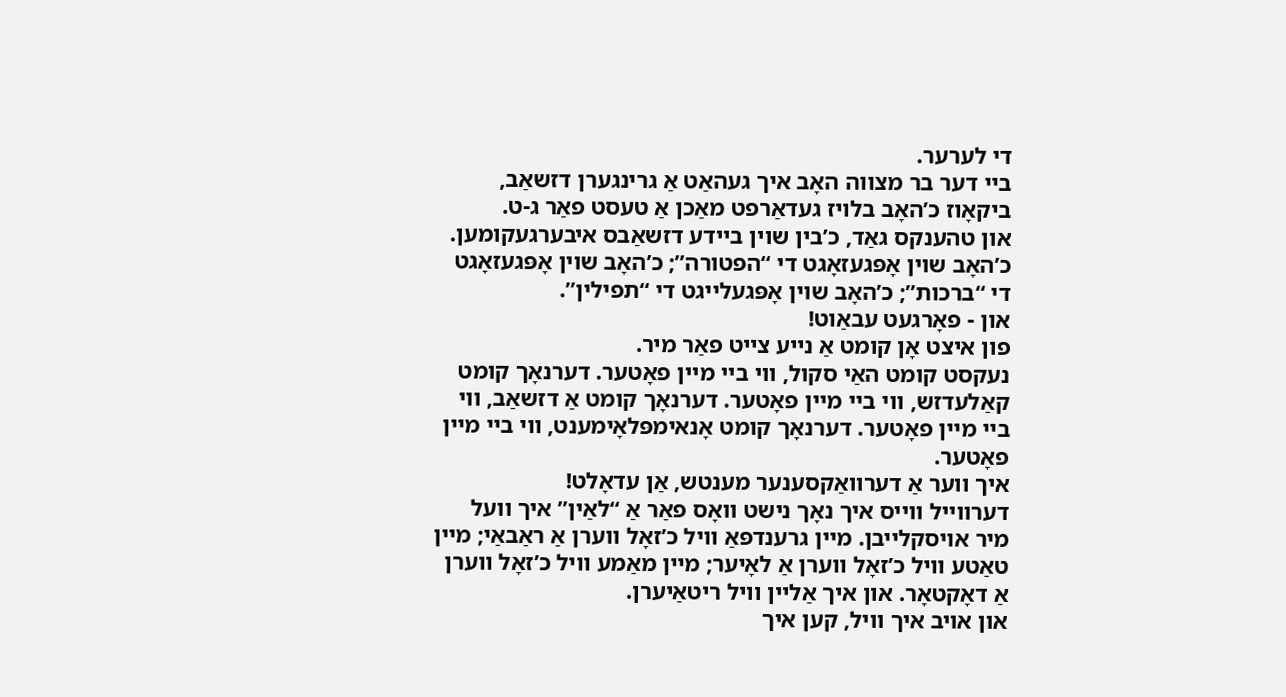די לערער.
ביי דער בר מצווה האָב איך געהאַט אַ גרינגערן דזשאַב, ביקאָוז כ’האָב בלויז געדאַרפט מאַכן אַ טעסט פאַר ג-ט.
און טהענקס גאַד, כ’בין שוין ביידע דזשאַבס איבערגעקומען.
כ’האָב שוין אָפּגעזאָגט די “הפטורה”; כ’האָב שוין אָפּגעזאָגט די “ברכות”; כ’האָב שוין אָפּגעלייגט די “תפילין”.
און - פאָרגעט עבאַוט!
פון איצט אָן קומט אַ נייע צייט פאַר מיר.
נעקסט קומט האַי סקול, ווי ביי מיין פאָטער. דערנאָך קומט קאַלעדזש, ווי ביי מיין פאָטער. דערנאָך קומט אַ דזשאַב, ווי ביי מיין פאָטער. דערנאָך קומט אָנאימפּלאָימענט, ווי ביי מיין פאָטער.
איך ווער אַ דערוואַקסענער מענטש, אַן עדאָלט!
דערווייל ווייס איך נאָך נישט וואָס פאַר אַ “לאַין” איך וועל מיר אויסקלייבן. מיין גרענדפּאַ וויל כ’זאָל ווערן אַ ראַבאַי; מיין טאַטע וויל כ’זאָל ווערן אַ לאָיער; מיין מאַמע וויל כ’זאָל ווערן אַ דאָקטאָר. און איך אַליין וויל ריטאַיערן.
און אויב איך וויל, קען איך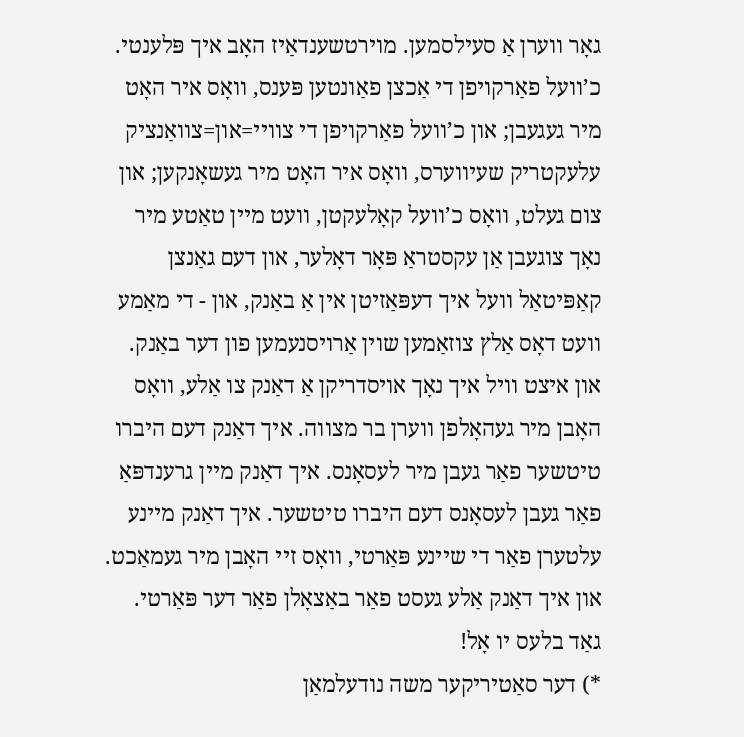גאָר ווערן אַ סעילסמען. מוירטשענדאַיז האָב איך פּלענטי.
כ’וועל פאַרקויפן די אַכצן פאַונטען פּענס, וואָס איר האָט מיר געגעבן; און כ’וועל פאַרקויפן די צוויי=און=צוואַנציק עלעקטריק שעיווערס, וואָס איר האָט מיר געשאָנקען; און צום געלט, וואָס כ’וועל קאָלעקטן, וועט מיין טאַטע מיר נאָך צוגעבן אַן עקסטראַ פּאָר דאָלער, און דעם גאַנצן קאַפּיטאַל וועל איך דעפּאַזיטן אין אַ באַנק, און - די מאַמע וועט דאָס אַלץ צוזאַמען שוין אַרויסנעמען פון דער באַנק.
און איצט וויל איך נאָך אויסדריקן אַ דאַנק צו אַלע, וואָס האָבן מיר געהאָלפן ווערן בר מצווה. איך דאַנק דעם היברו טיטשער פאַר געבן מיר לעסאָנס. איך דאַנק מיין גרענדפּאַ פאַר געבן לעסאָנס דעם היברו טיטשער. איך דאַנק מיינע עלטערן פאַר די שיינע פּאַרטי, וואָס זיי האָבן מיר געמאַכט.
און איך דאַנק אַלע געסט פאַר באַצאָלן פאַר דער פּאַרטי.
גאַד בלעס יו אָל!
*) דער סאַטיריקער משה נודעלמאַן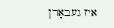איז געבאָרן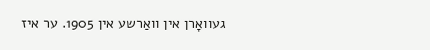געוואָרן אין וואַרשע אין 1905. ער איז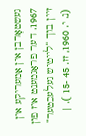געשטאָרבן אין אַמעריקע אין 1967. דער פראַגמענט איז פון זיין בוך “לייטיש געלעכטער” (נ. י. 1960, זז. 45 -15 ). |